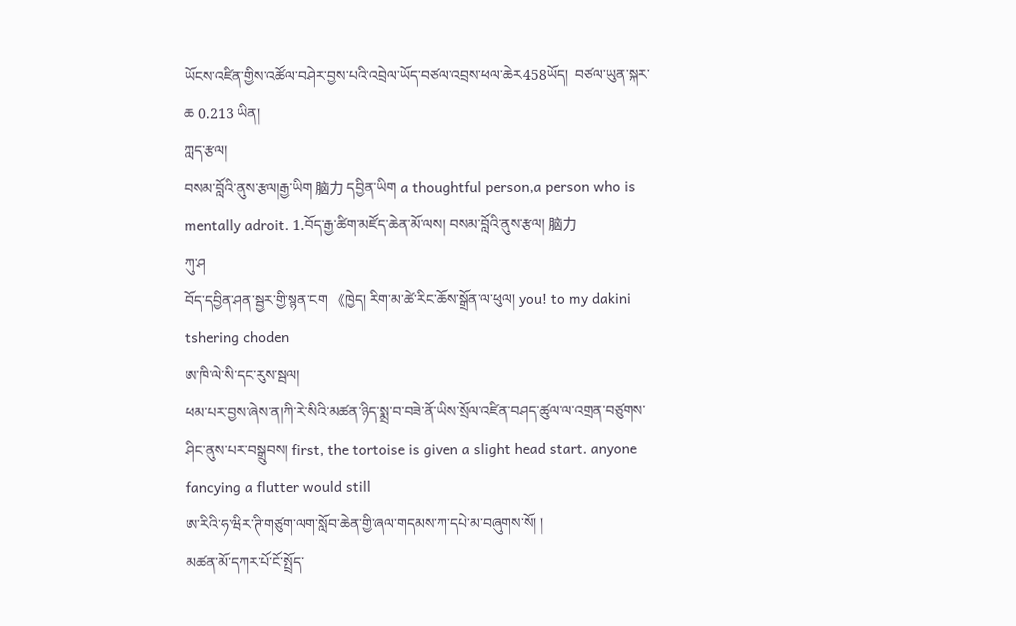ཡོངས་འཛིན་གྱིས་འཚོལ་བཤེར་བྱས་པའི་འབྲེལ་ཡོད་བཙལ་འབྲས་ཕལ་ཆེར458ཡོད།  བཙལ་ཡུན་སྐར་ཆ 0.213 ཡིན།
ཀླད་རྩལ།
བསམ་བློའི་ནུས་རྩལ།རྒྱ་ཡིག 脑力 དབྱིན་ཡིག a thoughtful person,a person who is mentally adroit. 1.བོད་རྒྱ་ཚིག་མཛོད་ཆེན་མོ་ལས། བསམ་བློའི་ནུས་རྩལ། 脑力
ཀུ་ཤ
བོད་དབྱིན་ཤན་སྦྱར་གྱི་སྙན་ངག 《ཁྱེད། རིག་མ་ཚེ་རིང་ཆོས་སྒྲོན་ལ་ཕུལ། you! to my dakini tshering choden
ཨ་ཁི་ལེ་སི་དང་རུས་སྦལ།
ཕམ་པར་བྱས་ཞེས་ན།ཀི་རེ་སིའི་མཚན་ཉིད་སྨྲ་བ་བཟེ་ནོ་ཡིས་སྲོལ་འཛིན་བཤད་ཚུལ་ལ་འགྲན་བཙུགས་ཤིང་ནུས་པར་བསྒྲུབས། first, the tortoise is given a slight head start. anyone fancying a flutter would still
ཨ་རིའི་ཧ་ཝིར་ཊི་གཙུག་ལག་སློབ་ཆེན་གྱི་ཞལ་གདམས་ཀ་དཔེ་མ་བཞུགས་སོ། །
མཚན་མོ་དཀར་པོ་ངོ་སྤྲོད་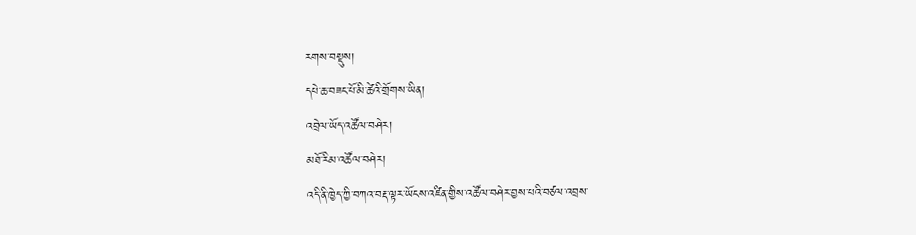རགས་བསྡུས།
དཔེ་ཆ་བཟང་པོ་མི་ཚེའི་གྲོགས་ཡིན།
འབྲེལ་ཡོད་འཚོལ་བཤེར།
མཐོ་རིམ་འཚོལ་བཤེར།
འདི་ནི་ཁྱེད་ཀྱི་བཀའ་བརྡ་ལྟར་ཡོངས་འཛིན་གྱིས་འཚོལ་བཤེར་བྱས་པའི་བཙལ་འབྲས་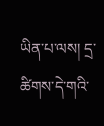ཡིན་པ་ལས། དྲ་ཚིགས་དེ་གའི་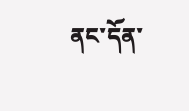ནང་དོན་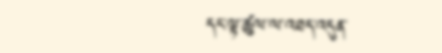དང་ལྟ་ཚུལ་ལ་འཐད་འདུན་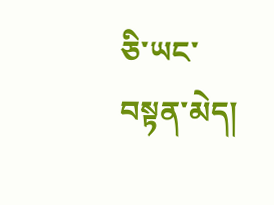ཅི་ཡང་བསྟན་མེད།